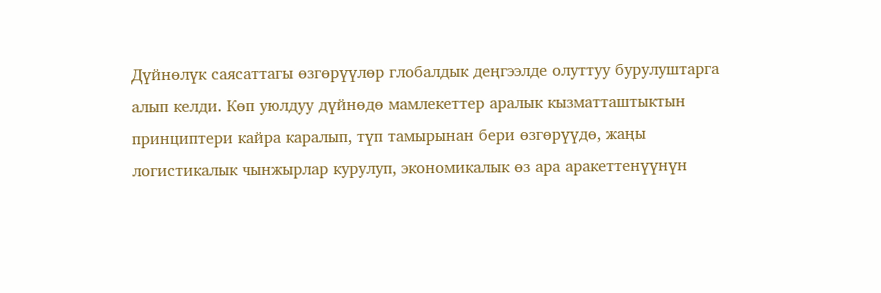Дүйнөлүк саясаттагы өзгөрүүлөр глобалдык деңгээлде олуттуу бурулуштарга алып келди. Көп уюлдуу дүйнөдө мамлекеттер аралык кызматташтыктын принциптери кайра каралып, түп тамырынан бери өзгөрүүдө, жаңы логистикалык чынжырлар курулуп, экономикалык өз ара аракеттенүүнүн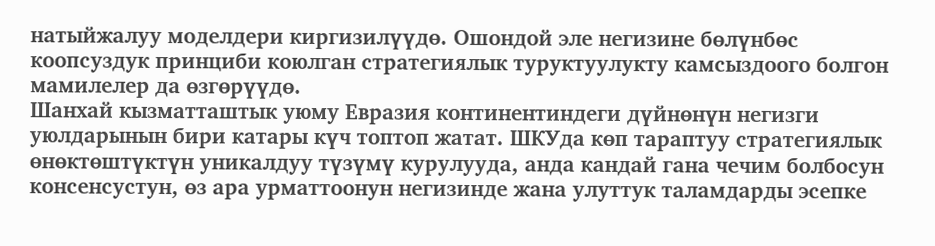натыйжалуу моделдери киргизилүүдө. Ошондой эле негизине бөлүнбөс коопсуздук принциби коюлган стратегиялык туруктуулукту камсыздоого болгон мамилелер да өзгөрүүдө.
Шанхай кызматташтык уюму Евразия континентиндеги дүйнөнүн негизги уюлдарынын бири катары күч топтоп жатат. ШКУда көп тараптуу стратегиялык өнөктөштүктүн уникалдуу түзүмү курулууда, анда кандай гана чечим болбосун консенсустун, өз ара урматтоонун негизинде жана улуттук таламдарды эсепке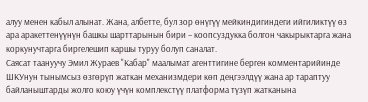алуу менен кабыл алынат. Жана, албетте, бул зор өнүгүү мейкиндигиндеги ийгиликтүү өз ара аракеттенүүнүн башкы шарттарынын бири – коопсуздукка болгон чакырыктарга жана коркунучтарга биргелешип каршы туруу болуп саналат.
Саясат таануучу Эмил Жураев "Кабар" маалымат агенттигине берген комментарийинде ШКУнун тынымсыз өзгөрүп жаткан механизмдери көп деңгээлдүү жана ар тараптуу байланыштарды жолго коюу үчүн комплекстүү платформа түзүп жатканына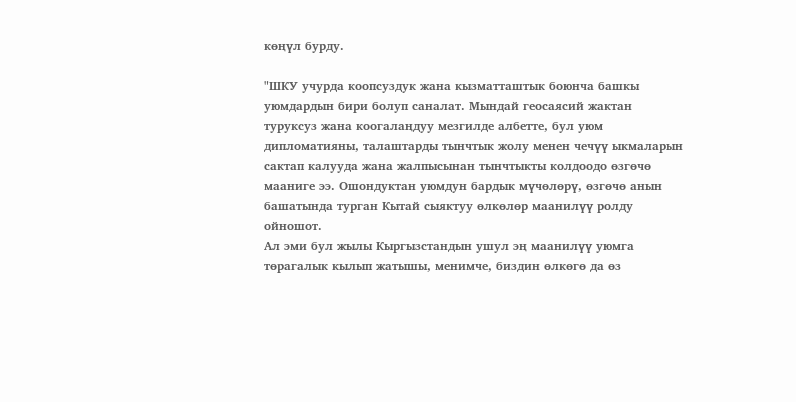көңүл бурду.

"ШКУ учурда коопсуздук жана кызматташтык боюнча башкы уюмдардын бири болуп саналат. Мындай геосаясий жактан туруксуз жана коогалаңдуу мезгилде албетте, бул уюм дипломатияны, талаштарды тынчтык жолу менен чечүү ыкмаларын сактап калууда жана жалпысынан тынчтыкты колдоодо өзгөчө мааниге ээ. Ошондуктан уюмдун бардык мүчөлөрү, өзгөчө анын башатында турган Кытай сыяктуу өлкөлөр маанилүү ролду ойношот.
Ал эми бул жылы Кыргызстандын ушул эң маанилүү уюмга төрагалык кылып жатышы, менимче, биздин өлкөгө да өз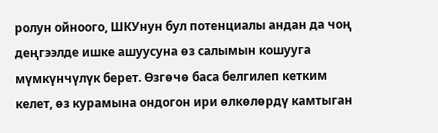ролун ойноого, ШКУнун бул потенциалы андан да чоң деңгээлде ишке ашуусуна өз салымын кошууга мүмкүнчүлүк берет. Өзгөчө баса белгилеп кетким келет, өз курамына ондогон ири өлкөлөрдү камтыган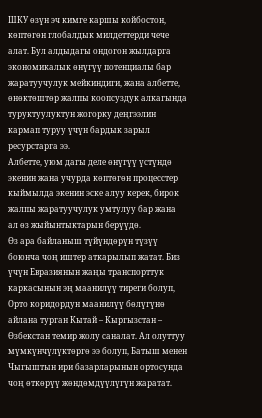ШКУ өзүн эч кимге каршы койбостон, көптөгөн глобалдык милдеттерди чече алат. Бул алдыдагы ондогон жылдарга экономикалык өнүгүү потенциалы бар жаратуучулук мейкиндиги, жана албетте, өнөктөштөр жалпы коопсуздук алкагында туруктуулуктун жогорку деңгээлин кармап туруу үчүн бардык зарыл ресурстарга ээ.
Албетте, уюм дагы деле өнүгүү үстүндө экенин жана учурда көптөгөн процесстер кыймылда экенин эске алуу керек, бирок жалпы жаратуучулук умтулуу бар жана ал өз жыйынтыктарын берүүдө.
Өз ара байланыш түйүндөрүн түзүү боюнча чоң иштер аткарылып жатат. Биз үчүн Евразиянын жаңы транспорттук каркасынын эң маанилүү тиреги болуп, Орто коридордун маанилүү бөлүгүнө айлана турган Кытай – Кыргызстан – Өзбекстан темир жолу саналат. Ал олуттуу мүмкүнчүлүктөргө ээ болуп, Батыш менен Чыгыштын ири базарларынын ортосунда чоң өткөрүү жөндөмдүүлүгүн жаратат.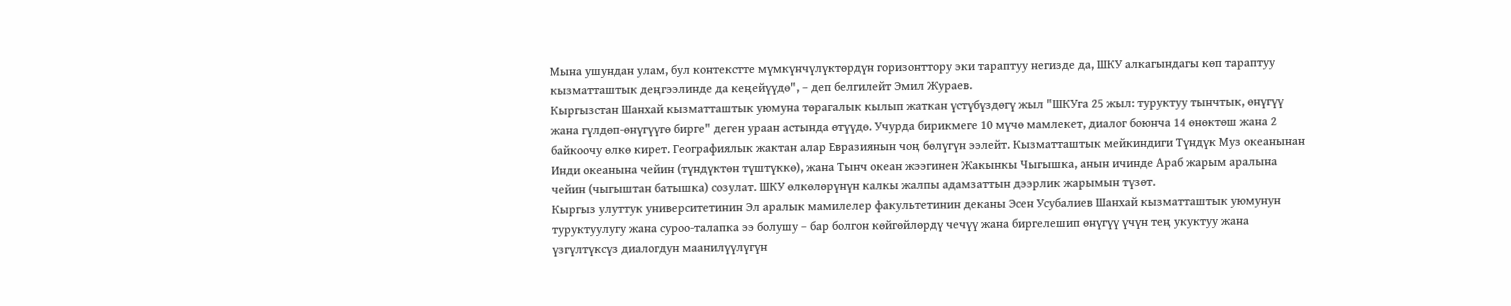Мына ушундан улам, бул контекстте мүмкүнчүлүктөрдүн горизонттору эки тараптуу негизде да, ШКУ алкагындагы көп тараптуу кызматташтык деңгээлинде да кеңейүүдө", – деп белгилейт Эмил Жураев.
Кыргызстан Шанхай кызматташтык уюмуна төрагалык кылып жаткан үстүбүздөгү жыл "ШКУга 25 жыл: туруктуу тынчтык, өнүгүү жана гүлдөп-өнүгүүгө бирге" деген ураан астында өтүүдө. Учурда бирикмеге 10 мүчө мамлекет, диалог боюнча 14 өнөктөш жана 2 байкоочу өлкө кирет. Географиялык жактан алар Евразиянын чоң бөлүгүн ээлейт. Кызматташтык мейкиндиги Түндүк Муз океанынан Инди океанына чейин (түндүктөн түштүккө), жана Тынч океан жээгинен Жакынкы Чыгышка, анын ичинде Араб жарым аралына чейин (чыгыштан батышка) созулат. ШКУ өлкөлөрүнүн калкы жалпы адамзаттын дээрлик жарымын түзөт.
Кыргыз улуттук университетинин Эл аралык мамилелер факультетинин деканы Эсен Усубалиев Шанхай кызматташтык уюмунун туруктуулугу жана суроо-талапка ээ болушу – бар болгон көйгөйлөрдү чечүү жана биргелешип өнүгүү үчүн тең укуктуу жана үзгүлтүксүз диалогдун маанилүүлүгүн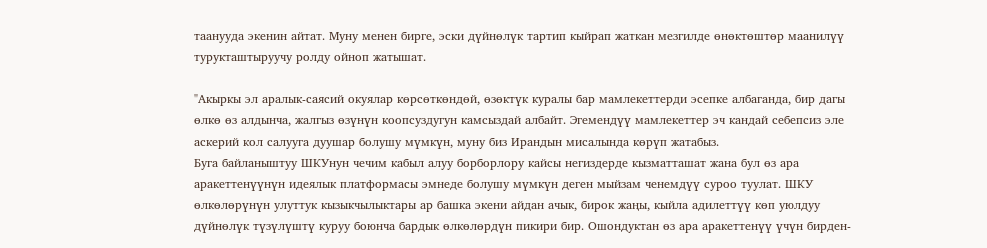таанууда экенин айтат. Муну менен бирге, эски дүйнөлүк тартип кыйрап жаткан мезгилде өнөктөштөр маанилүү турукташтыруучу ролду ойноп жатышат.

"Акыркы эл аралык-саясий окуялар көрсөткөндөй, өзөктүк куралы бар мамлекеттерди эсепке албаганда, бир дагы өлкө өз алдынча, жалгыз өзүнүн коопсуздугун камсыздай албайт. Эгемендүү мамлекеттер эч кандай себепсиз эле аскерий кол салууга дуушар болушу мүмкүн, муну биз Ирандын мисалында көрүп жатабыз.
Буга байланыштуу ШКУнун чечим кабыл алуу борборлору кайсы негиздерде кызматташат жана бул өз ара аракеттенүүнүн идеялык платформасы эмнеде болушу мүмкүн деген мыйзам ченемдүү суроо туулат. ШКУ өлкөлөрүнүн улуттук кызыкчылыктары ар башка экени айдан ачык, бирок жаңы, кыйла адилеттүү көп уюлдуу дүйнөлүк түзүлүштү куруу боюнча бардык өлкөлөрдүн пикири бир. Ошондуктан өз ара аракеттенүү үчүн бирден-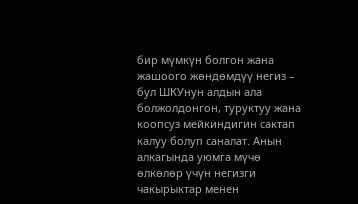бир мүмкүн болгон жана жашоого жөндөмдүү негиз – бул ШКУнун алдын ала болжолдонгон, туруктуу жана коопсуз мейкиндигин сактап калуу болуп саналат. Анын алкагында уюмга мүчө өлкөлөр үчүн негизги чакырыктар менен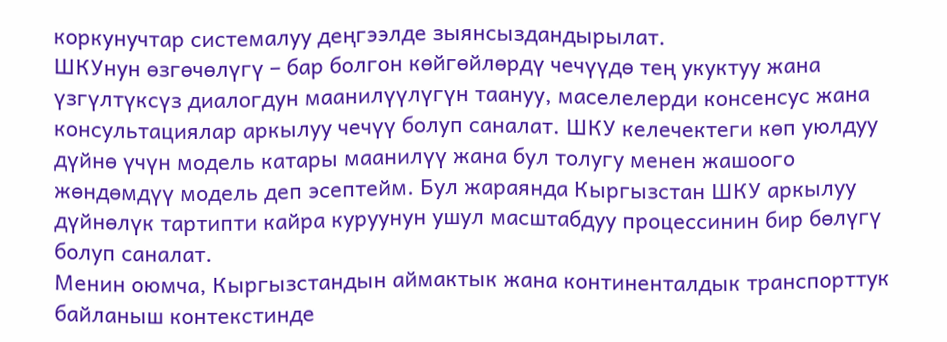коркунучтар системалуу деңгээлде зыянсыздандырылат.
ШКУнун өзгөчөлүгү – бар болгон көйгөйлөрдү чечүүдө тең укуктуу жана үзгүлтүксүз диалогдун маанилүүлүгүн таануу, маселелерди консенсус жана консультациялар аркылуу чечүү болуп саналат. ШКУ келечектеги көп уюлдуу дүйнө үчүн модель катары маанилүү жана бул толугу менен жашоого жөндөмдүү модель деп эсептейм. Бул жараянда Кыргызстан ШКУ аркылуу дүйнөлүк тартипти кайра куруунун ушул масштабдуу процессинин бир бөлүгү болуп саналат.
Менин оюмча, Кыргызстандын аймактык жана континенталдык транспорттук байланыш контекстинде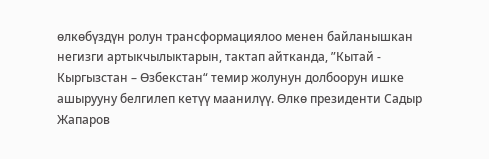өлкөбүздүн ролун трансформациялоо менен байланышкан негизги артыкчылыктарын, тактап айтканда, ”Кытай - Кыргызстан – Өзбекстан“ темир жолунун долбоорун ишке ашырууну белгилеп кетүү маанилүү. Өлкө президенти Садыр Жапаров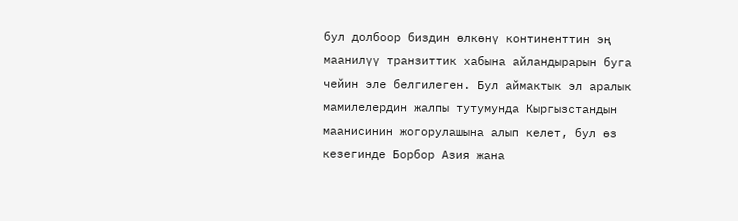бул долбоор биздин өлкөнү континенттин эң маанилүү транзиттик хабына айландырарын буга чейин эле белгилеген. Бул аймактык эл аралык мамилелердин жалпы тутумунда Кыргызстандын маанисинин жогорулашына алып келет, бул өз кезегинде Борбор Азия жана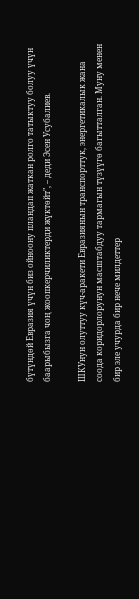бүтүндөй Евразия үчүн биз ойноону пландап жаткан ролго татыктуу болуу үчүн баарыбызга чоң жоопкерчиликтерди жүктөйт", – деди Эсен Усубалиев.

ШКУнун олуттуу күч-аракети Евразиянын транспорттук, энергетикалык жана соода коридорлорунун масштабдуу тармагын түзүүгө багытталган. Муну менен бир эле учурда бир нече милдеттер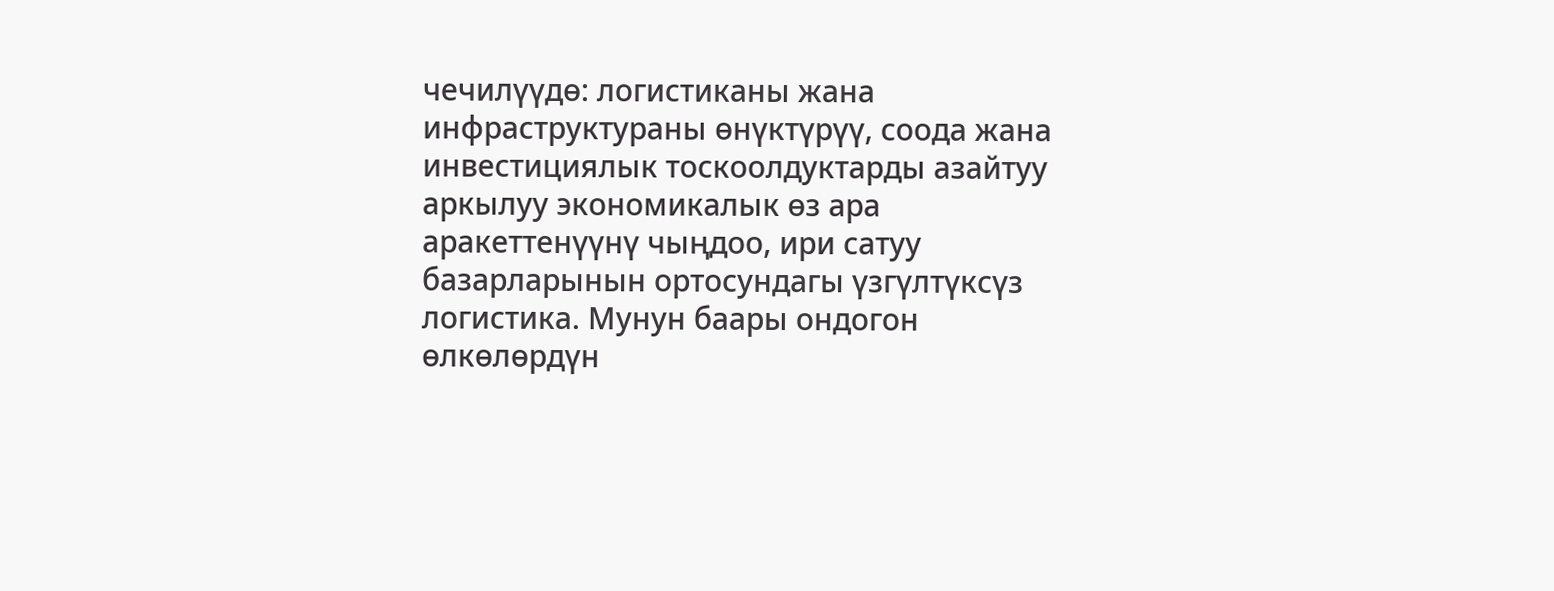чечилүүдө: логистиканы жана инфраструктураны өнүктүрүү, соода жана инвестициялык тоскоолдуктарды азайтуу аркылуу экономикалык өз ара аракеттенүүнү чыңдоо, ири сатуу базарларынын ортосундагы үзгүлтүксүз логистика. Мунун баары ондогон өлкөлөрдүн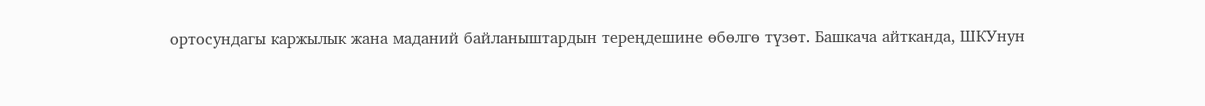ортосундагы каржылык жана маданий байланыштардын тереңдешине өбөлгө түзөт. Башкача айтканда, ШКУнун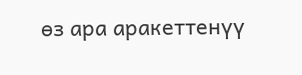өз ара аракеттенүү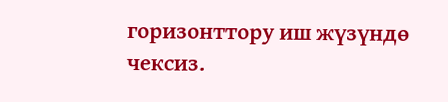горизонттору иш жүзүндө чексиз.